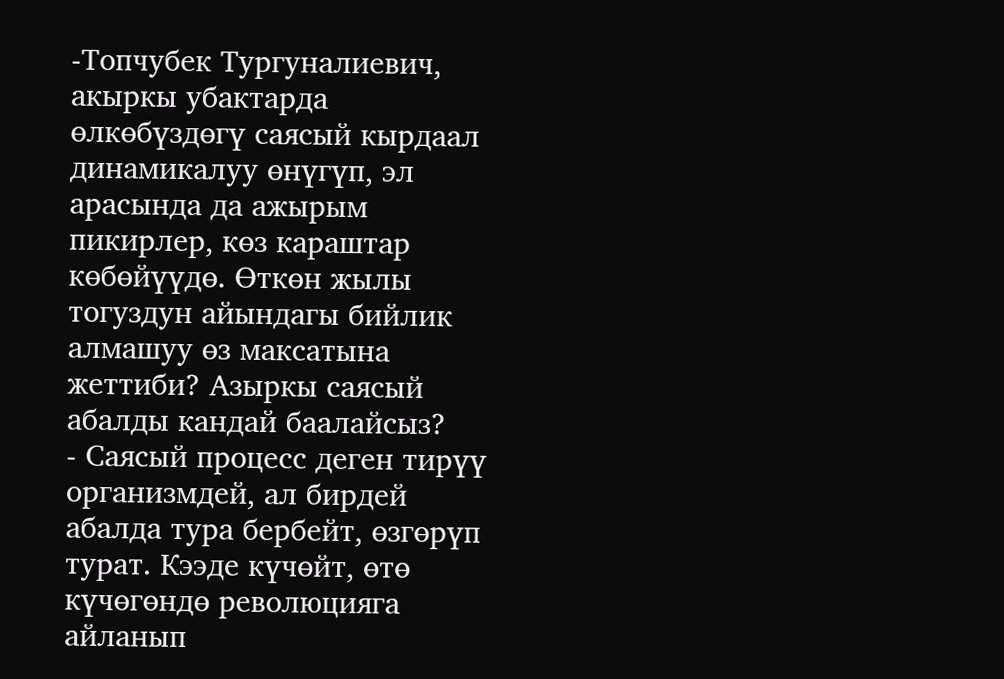-Топчубек Тургуналиевич, акыркы убактарда өлкөбүздөгү саясый кырдаал динамикалуу өнүгүп, эл арасында да ажырым пикирлер, көз караштар көбөйүүдө. Өткөн жылы тогуздун айындагы бийлик алмашуу өз максатына жеттиби? Азыркы саясый абалды кандай баалайсыз?
- Саясый процесс деген тирүү организмдей, ал бирдей абалда тура бербейт, өзгөрүп турат. Кээде күчөйт, өтө күчөгөндө революцияга айланып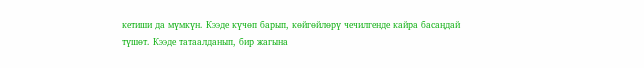кетиши да мүмкүн. Кээде күчөп барып, көйгөйлөрү чечилгенде кайра басаңдай түшөт. Кээде татаалданып, бир жагына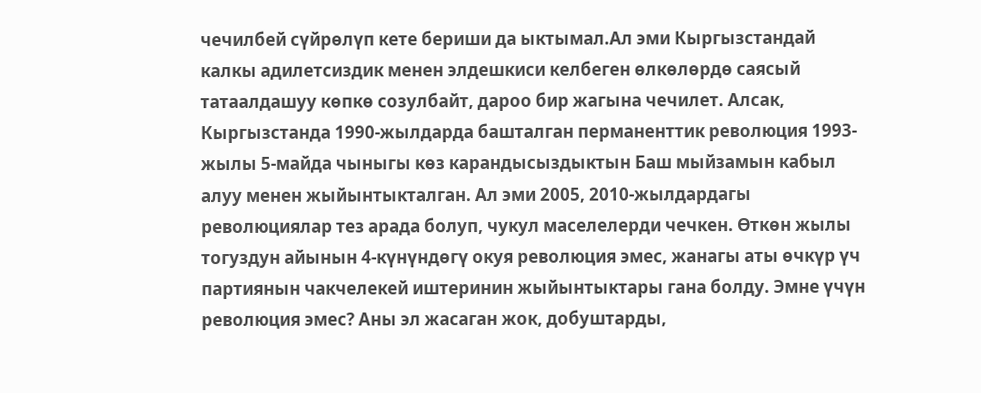чечилбей сүйрөлүп кете бериши да ыктымал.Ал эми Кыргызстандай калкы адилетсиздик менен элдешкиси келбеген өлкөлөрдө саясый татаалдашуу көпкө созулбайт, дароо бир жагына чечилет. Алсак, Кыргызстанда 1990-жылдарда башталган перманенттик революция 1993-жылы 5-майда чыныгы көз карандысыздыктын Баш мыйзамын кабыл алуу менен жыйынтыкталган. Ал эми 2005, 2010-жылдардагы революциялар тез арада болуп, чукул маселелерди чечкен. Өткөн жылы тогуздун айынын 4-күнүндөгү окуя революция эмес, жанагы аты өчкүр үч партиянын чакчелекей иштеринин жыйынтыктары гана болду. Эмне үчүн революция эмес? Аны эл жасаган жок, добуштарды,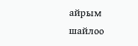айрым шайлоо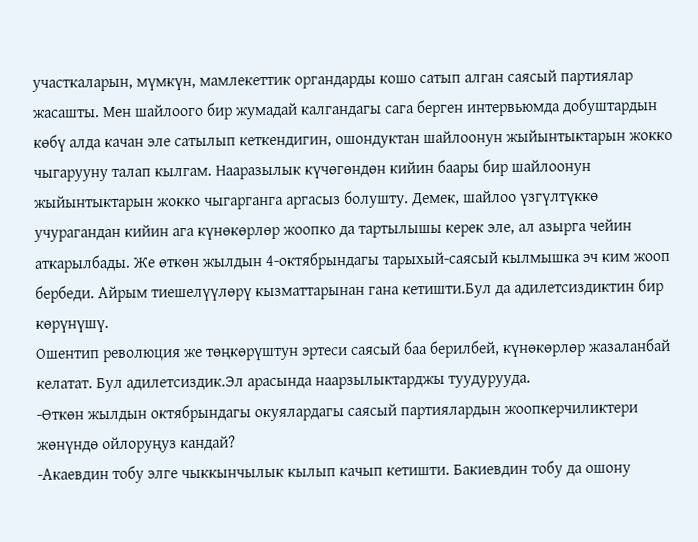участкаларын, мүмкүн, мамлекеттик органдарды кошо сатып алган саясый партиялар жасашты. Мен шайлоого бир жумадай калгандагы сага берген интервьюмда добуштардын көбү алда качан эле сатылып кеткендигин, ошондуктан шайлоонун жыйынтыктарын жокко чыгарууну талап кылгам. Нааразылык күчөгөндөн кийин баары бир шайлоонун жыйынтыктарын жокко чыгарганга аргасыз болушту. Демек, шайлоо үзгүлтүккө учурагандан кийин ага күнөкөрлөр жоопко да тартылышы керек эле, ал азырга чейин аткарылбады. Же өткөн жылдын 4-октябрындагы тарыхый-саясый кылмышка эч ким жооп бербеди. Айрым тиешелүүлөрү кызматтарынан гана кетишти.Бул да адилетсиздиктин бир көрүнүшү.
Ошентип революция же төңкөрүштун эртеси саясый баа берилбей, күнөкөрлөр жазаланбай келатат. Бул адилетсиздик.Эл арасында наарзылыктарджы туудурууда.
-Өткөн жылдын октябрындагы окуялардагы саясый партиялардын жоопкерчиликтери жөнүндө ойлоруңуз кандай?
-Акаевдин тобу элге чыккынчылык кылып качып кетишти. Бакиевдин тобу да ошону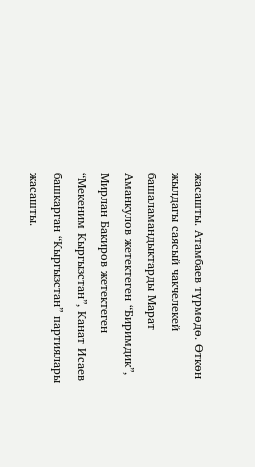жасашты. Атамбаев түрмөдө. Өткөн жылдагы саясый чакчелекей башаламандыктарды Марат Аманкулов жетектеген “Биримдик”, Мирлан Бакиров жетектеген “Мекеним Кыргызстан”, Канат Исаев башкарган “Кыргызстан” партиялары жасашты.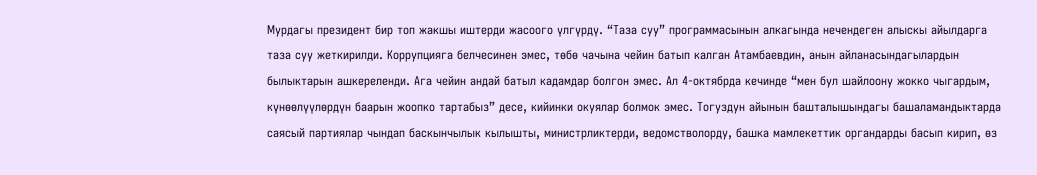Мурдагы президент бир топ жакшы иштерди жасоого үлгүрдү. “Таза суу” программасынын алкагында нечендеген алыскы айылдарга таза суу жеткирилди. Коррупцияга белчесинен эмес, төбө чачына чейин батып калган Атамбаевдин, анын айланасындагылардын былыктарын ашкереленди. Ага чейин андай батыл кадамдар болгон эмес. Ал 4-октябрда кечинде “мен бул шайлоону жокко чыгардым, күнөөлүүлөрдүн баарын жоопко тартабыз” десе, кийинки окуялар болмок эмес. Тогуздун айынын башталышындагы башаламандыктарда саясый партиялар чындап баскынчылык кылышты, министрликтерди, ведомстволорду, башка мамлекеттик органдарды басып кирип, өз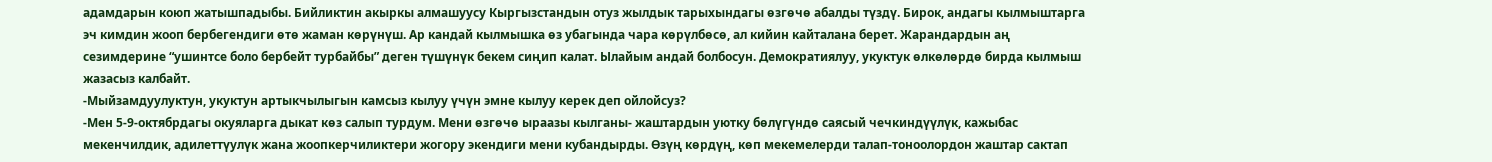адамдарын коюп жатышпадыбы. Бийликтин акыркы алмашуусу Кыргызстандын отуз жылдык тарыхындагы өзгөчө абалды түздү. Бирок, андагы кылмыштарга эч кимдин жооп бербегендиги өтө жаман көрүнүш. Ар кандай кылмышка өз убагында чара көрүлбөсө, ал кийин кайталана берет. Жарандардын аң сезимдерине “ушинтсе боло бербейт турбайбы” деген түшүнүк бекем сиңип калат. Ылайым андай болбосун. Демократиялуу, укуктук өлкөлөрдө бирда кылмыш жазасыз калбайт.
-Мыйзамдуулуктун, укуктун артыкчылыгын камсыз кылуу үчүн эмне кылуу керек деп ойлойсуз?
-Мен 5-9-октябрдагы окуяларга дыкат көз салып турдум. Мени өзгөчө ыраазы кылганы- жаштардын уютку бөлүгүндө саясый чечкиндүүлүк, кажыбас мекенчилдик, адилеттүулүк жана жоопкерчиликтери жогору экендиги мени кубандырды. Өзүң көрдүң, көп мекемелерди талап-тоноолордон жаштар сактап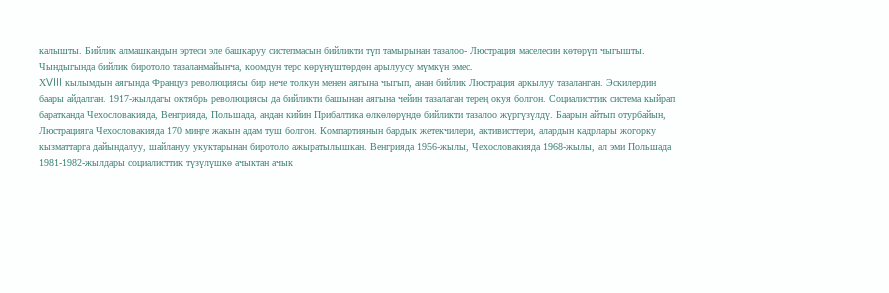калышты. Бийлик алмашкандын эртеси эле башкаруу систепмасын бийликти түп тамырынан тазалоо- Люстрация маселесин көтөрүп чыгышты. Чындыгында бийлик биротоло тазаланмайынча, коомдун терс көрүнүштөрдөн арылуусу мүмкүн эмес.
ХVIII кылымдын аягында Француз революциясы бир нече толкун менен аягына чыгып, анан бийлик Люстрация аркылуу тазаланган. Эскилердин баары айдалган. 1917-жылдагы октябрь революциясы да бийликти башынан аягына чейин тазалаган терең окуя болгон. Социалисттик система кыйрап баратканда Чехословакияда, Венгрияда, Польшада, андан кийин Прибалтика өлкөлөрүндө бийликти тазалоо жүргүзүлдү. Баарын айтып отурбайын, Люстрацияга Чехословакияда 170 миңге жакын адам туш болгон. Компартиянын бардык жетекчилери, активисттери, алардын кадрлары жогорку кызматтарга дайындалуу, шайлануу укуктарынан биротоло ажыратылышкан. Венгрияда 1956-жылы, Чехословакияда 1968-жылы, ал эми Польшада 1981-1982-жылдары социалисттик түзүлүшкө ачыктан ачык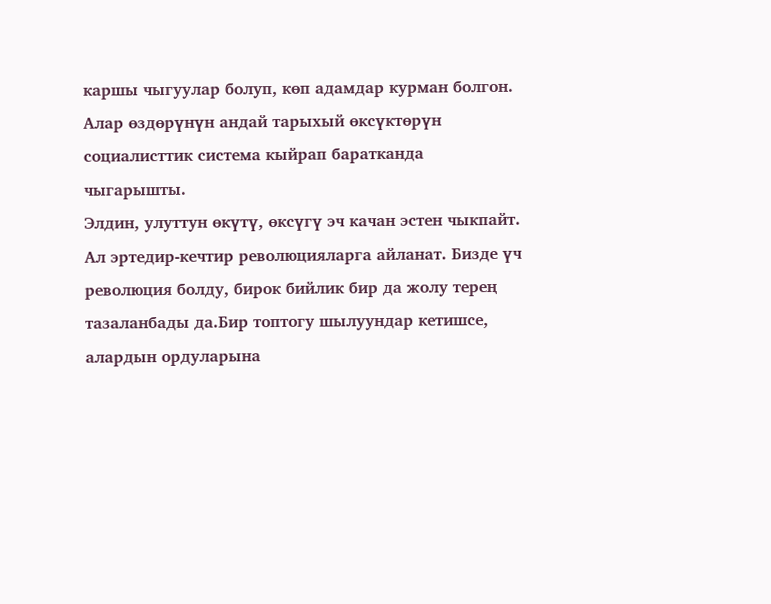каршы чыгуулар болуп, көп адамдар курман болгон. Алар өздөрүнүн андай тарыхый өксүктөрүн социалисттик система кыйрап баратканда чыгарышты.
Элдин, улуттун өкүтү, өксүгү эч качан эстен чыкпайт. Ал эртедир-кечтир революцияларга айланат. Бизде үч революция болду, бирок бийлик бир да жолу терең тазаланбады да.Бир топтогу шылуундар кетишсе, алардын ордуларына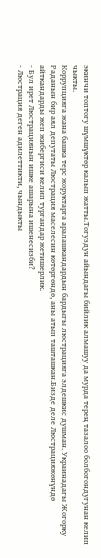экинчи топтогу шүмшүктөр калып жатты.Тогуздун айындагы бийлик алмашуу да мурда терең тазалоо болбогондугунан келип чыкты.
Коррупцияга жана башка терс жоруктарга аралашкандардын бардыгы люстрацияга элдешкис душман. Украинадагы Жогорку Раданын бир аял депутаты Люстрация маселесин көтөргөндө, аны атып ташташкан.Бизде деле Люстрацияжөнүндө айткандарды жеп жибергиси келип тургандар жетишерлик.
- Бул ирет Люстрациянын ишке ашарына ишенесизби?
- Люстрация деген адилеттикти, чындыкты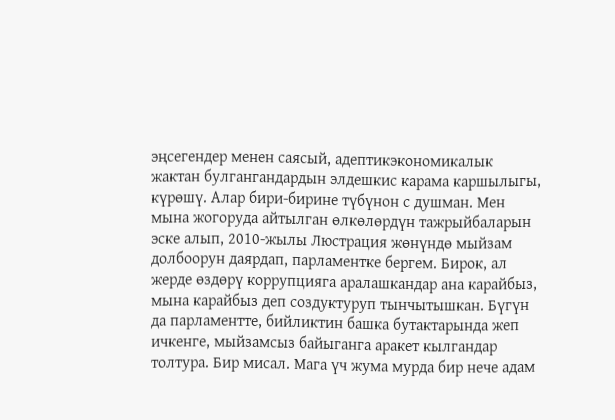эңсегендер менен саясый, адептикэкономикалык жактан булгангандардын элдешкис карама каршылыгы, күрөшү. Алар бири-бирине түбүнон с душман. Мен мына жогоруда айтылган өлкөлөрдүн тажрыйбаларын эске алып, 2010-жылы Люстрация жөнүндө мыйзам долбоорун даярдап, парламентке бергем. Бирок, ал жерде өздөрү коррупцияга аралашкандар ана карайбыз, мына карайбыз деп создуктуруп тынчытышкан. Бүгүн да парламентте, бийликтин башка бутактарында жеп ичкенге, мыйзамсыз байыганга аракет кылгандар толтура. Бир мисал. Мага үч жума мурда бир нече адам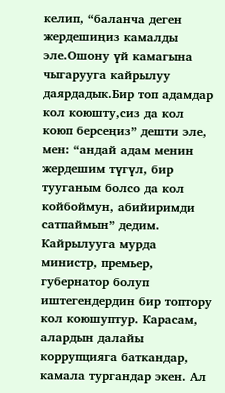келип, “баланча деген жердешиңиз камалды эле.Ошону үй камагына чыгарууга кайрылуу даярдадык.Бир топ адамдар кол коюшту,сиз да кол коюп берсеңиз” дешти эле, мен: “андай адам менин жердешим түгүл, бир тууганым болсо да кол койбоймун, абийиримди сатпаймын” дедим. Кайрылууга мурда министр, премьер, губернатор болуп иштегендердин бир топтору кол коюшуптур. Карасам, алардын далайы коррупцияга баткандар, камала тургандар экен. Ал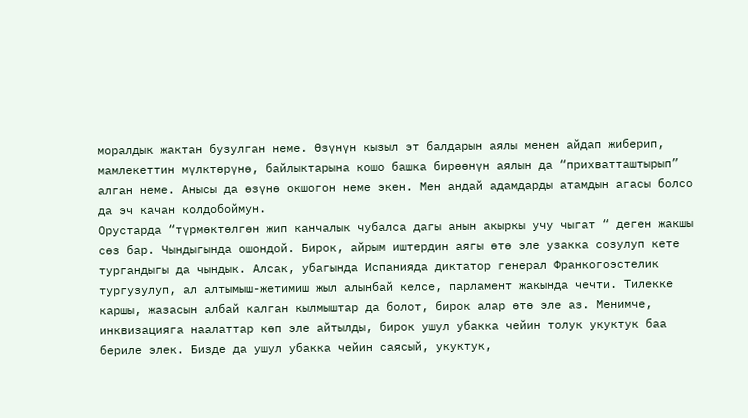моралдык жактан бузулган неме. Өзүнүн кызыл эт балдарын аялы менен айдап жиберип, мамлекеттин мүлктөрүнө, байлыктарына кошо башка бирөөнүн аялын да “прихватташтырып” алган неме. Анысы да өзүнө окшогон неме экен. Мен андай адамдарды атамдын агасы болсо да эч качан колдобоймун.
Орустарда “түрмөктөлгөн жип канчалык чубалса дагы анын акыркы учу чыгат “ деген жакшы сөз бар. Чындыгында ошондой. Бирок, айрым иштердин аягы өтө эле узакка созулуп кете тургандыгы да чындык. Алсак, убагында Испанияда диктатор генерал Франкогоэстелик тургузулуп, ал алтымыш-жетимиш жыл алынбай келсе, парламент жакында чечти. Тилекке каршы, жазасын албай калган кылмыштар да болот, бирок алар өтө эле аз. Менимче, инквизацияга наалаттар көп эле айтылды, бирок ушул убакка чейин толук укуктук баа бериле элек. Бизде да ушул убакка чейин саясый, укуктук,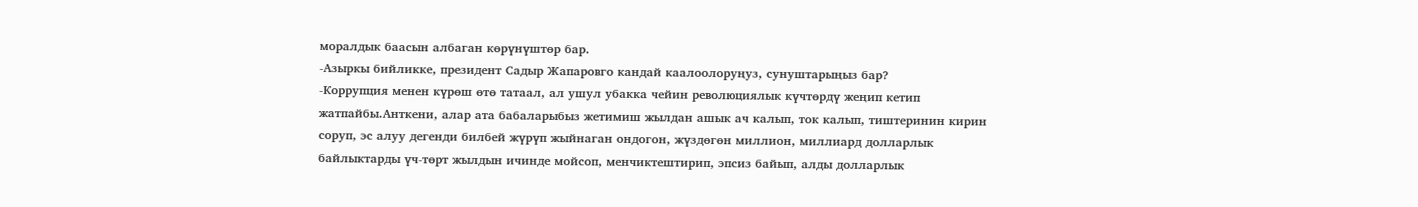моралдык баасын албаган көрүнүштөр бар.
-Азыркы бийликке, президент Садыр Жапаровго кандай каалоолоруңуз, сунуштарыңыз бар?
-Коррупция менен күрөш өтө татаал, ал ушул убакка чейин революциялык күчтөрдү жеңип кетип жатпайбы.Анткени, алар ата бабаларыбыз жетимиш жылдан ашык ач калып, ток калып, тиштеринин кирин соруп, эс алуу дегенди билбей жүрүп жыйнаган ондогон, жүздөгөн миллион, миллиард долларлык байлыктарды үч-төрт жылдын ичинде мойсоп, менчиктештирип, эпсиз байып, алды долларлык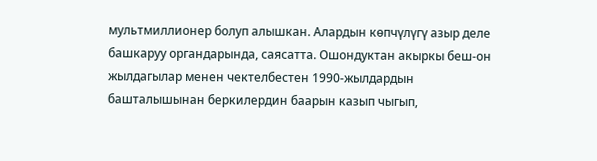мультмиллионер болуп алышкан. Алардын көпчүлүгү азыр деле башкаруу органдарында, саясатта. Ошондуктан акыркы беш-он жылдагылар менен чектелбестен 1990-жылдардын башталышынан беркилердин баарын казып чыгып,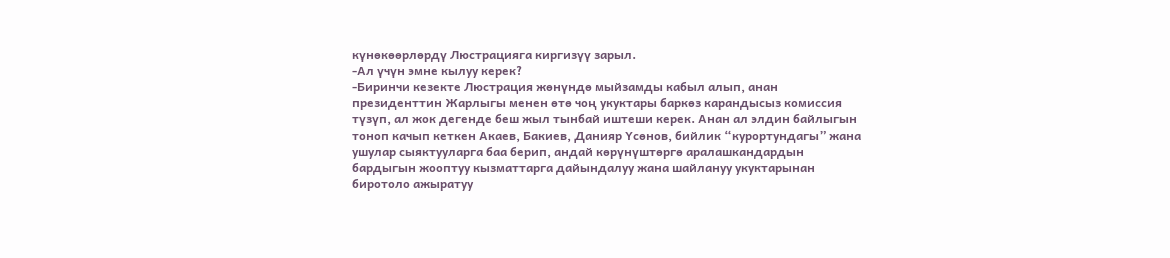күнөкөөрлөрдү Люстрацияга киргизүү зарыл.
-Ал үчүн эмне кылуу керек?
-Биринчи кезекте Люстрация жөнүндө мыйзамды кабыл алып, анан президенттин Жарлыгы менен өтө чоң укуктары баркөз карандысыз комиссия түзүп, ал жок дегенде беш жыл тынбай иштеши керек. Анан ал элдин байлыгын тоноп качып кеткен Акаев, Бакиев, Данияр Үсөнов, бийлик “курортундагы” жана ушулар сыяктууларга баа берип, андай көрүнүштөргө аралашкандардын бардыгын жооптуу кызматтарга дайындалуу жана шайлануу укуктарынан биротоло ажыратуу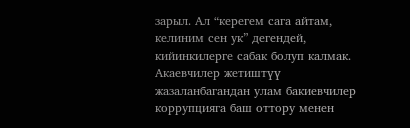зарыл. Ал “керегем сага айтам, келиним сен ук” дегендей, кийинкилерге сабак болуп калмак. Акаевчилер жетиштүү жазаланбагандан улам бакиевчилер коррупцияга баш оттору менен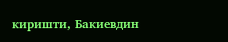киришти, Бакиевдин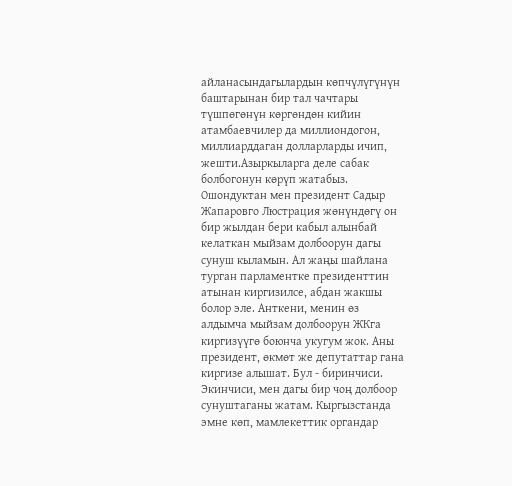айланасындагылардын көпчүлүгүнүн баштарынан бир тал чачтары түшпөгөнүн көргөндөн кийин атамбаевчилер да миллиондогон, миллиарддаган долларларды ичип, жешти.Азыркыларга деле сабак болбогонун көрүп жатабыз.
Ошондуктан мен президент Садыр Жапаровго Люстрация жөнүндөгү он бир жылдан бери кабыл алынбай келаткан мыйзам долбоорун дагы сунуш кыламын. Ал жаңы шайлана турган парламентке президенттин атынан киргизилсе, абдан жакшы болор эле. Анткени, менин өз алдымча мыйзам долбоорун ЖКга киргизүүгө боюнча укугум жок. Аны президент, өкмөт же депутаттар гана киргизе алышат. Бул - биринчиси.
Экинчиси, мен дагы бир чоң долбоор сунуштаганы жатам. Кыргызстанда эмне көп, мамлекеттик органдар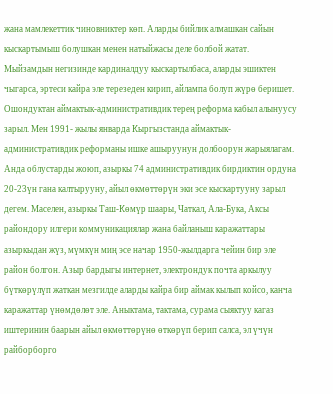жана мамлекеттик чиновниктер көп. Аларды бийлик алмашкан сайын кыскартымыш болушкан менен натыйжасы деле болбой жатат. Мыйзамдын негизинде кардиналдуу кыскартылбаса, аларды эшиктен чыгарса, эртеси кайра эле терезеден кирип, айлампа болуп жүрө беришет.
Ошондуктан аймактык-административдик терең реформа кабыл алынуусу зарыл. Мен 1991- жылы январда Кыргызстанда аймактык-административдик реформаны ишке ашыруунун долбоорун жарыялагам. Анда облустарды жоюп, азыркы 74 административдик бирдиктин ордуна 20-23үн гана калтырууну, айыл өкмөттөрүн эки эсе кыскартууну зарыл дегем. Маселен, азыркы Таш-Көмүр шаары, Чаткал, Ала-Бука, Аксы райондору илгери коммуникациялар жана байланыш каражаттары азыркыдан жүз, мүмкүн миң эсе начар 1950-жылдарга чейин бир эле район болгон. Азыр бардыгы интернет, электрондук почта аркылуу бүткөрүлүп жаткан мезгилде аларды кайра бир аймак кылып койсо, канча каражаттар үнөмдөлөт эле. Аныктама, тактама, сурама сыяктуу кагаз иштеринин баарын айыл өкмөттөрүнө өткөрүп берип салса, эл үчүн райборборго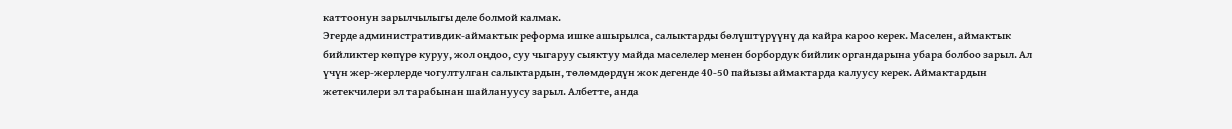каттоонун зарылчылыгы деле болмой калмак.
Эгерде административдик-аймактык реформа ишке ашырылса, салыктарды бөлүштүрүүнү да кайра кароо керек. Маселен, аймактык бийликтер көпүрө куруу, жол оңдоо, суу чыгаруу сыяктуу майда маселелер менен борбордук бийлик органдарына убара болбоо зарыл. Ал үчүн жер-жерлерде чогултулган салыктардын, төлөмдөрдүн жок дегенде 40-50 пайызы аймактарда калуусу керек. Аймактардын жетекчилери эл тарабынан шайлануусу зарыл. Албетте, анда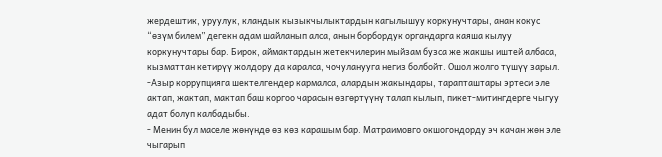жердештик, уруулук, кландык кызыкчылыктардын кагылышуу коркунучтары, анан кокус “өзүм билем” дегекн адам шайланып алса, анын борбордук органдарга каяша кылуу коркунучтары бар. Бирок, аймактардын жетекчилерин мыйзам бузса же жакшы иштей албаса, кызматтан кетирүү жолдору да каралса, чочуланууга негиз болбойт. Ошол жолго түшүү зарыл.
-Азыр коррупцияга шектелгендер кармалса, алардын жакындары, тарапташтары эртеси эле актап, жактап, мактап баш коргоо чарасын өзгөртүүнү талап кылып, пикет-митингдерге чыгуу адат болуп калбадыбы.
- Менин бул маселе жөнүндө өз көз карашым бар. Матраимовго окшогондорду эч качан жөн эле чыгарып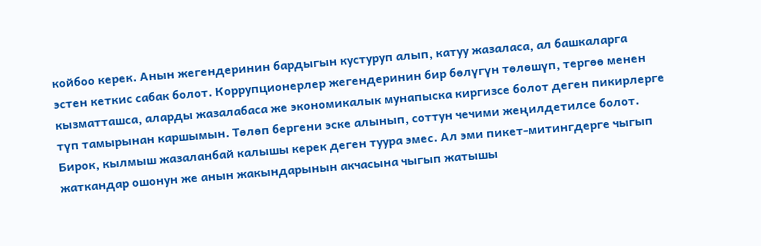койбоо керек. Анын жегендеринин бардыгын кустуруп алып, катуу жазаласа, ал башкаларга эстен кеткис сабак болот. Коррупционерлер жегендеринин бир бөлүгүн төлөшүп, тергөө менен кызматташса, аларды жазалабаса же экономикалык мунапыска киргизсе болот деген пикирлерге түп тамырынан каршымын. Төлөп бергени эске алынып, соттун чечими жеңилдетилсе болот. Бирок, кылмыш жазаланбай калышы керек деген туура эмес. Ал эми пикет-митингдерге чыгып жаткандар ошонун же анын жакындарынын акчасына чыгып жатышы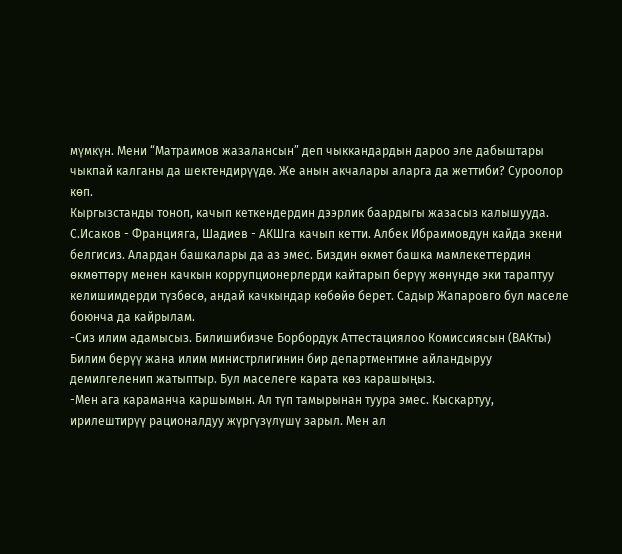мүмкүн. Мени “Матраимов жазалансын” деп чыккандардын дароо эле дабыштары чыкпай калганы да шектендирүүдө. Же анын акчалары аларга да жеттиби? Суроолор көп.
Кыргызстанды тоноп, качып кеткендердин дээрлик баардыгы жазасыз калышууда. С.Исаков - Францияга, Шадиев - АКШга качып кетти. Албек Ибраимовдун кайда экени белгисиз. Алардан башкалары да аз эмес. Биздин өкмөт башка мамлекеттердин өкмөттөрү менен качкын коррупционерлерди кайтарып берүү жөнүндө эки тараптуу келишимдерди түзбөсө, андай качкындар көбөйө берет. Садыр Жапаровго бул маселе боюнча да кайрылам.
-Сиз илим адамысыз. Билишибизче Борбордук Аттестациялоо Комиссиясын (ВАКты) Билим берүү жана илим министрлигинин бир департментине айландыруу демилгеленип жатыптыр. Бул маселеге карата көз карашыңыз.
-Мен ага караманча каршымын. Ал түп тамырынан туура эмес. Кыскартуу, ирилештирүү рационалдуу жүргүзүлүшү зарыл. Мен ал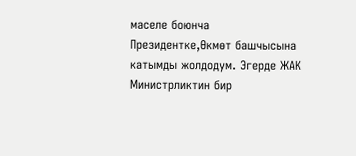маселе боюнча Президентке,Өкмөт башчысына катымды жолдодум. Эгерде ЖАК Министрликтин бир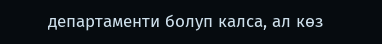департаменти болуп калса, ал көз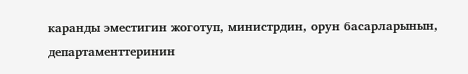каранды эместигин жоготуп, министрдин, орун басарларынын, департаменттеринин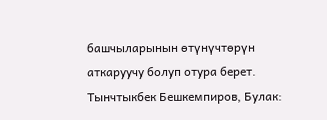башчыларынын өтүнүчтөрүн аткаруучу болуп отура берет.
Тынчтыкбек Бешкемпиров, Булак: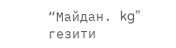“Майдан. kg” гезити